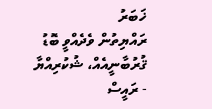ޚަބަރު
ރައްޔިތުން ވެދެއްވީ ބޮޑު ޤުރުބާނީއެއް، ޝުކުރިއްޔާ - ރައީސް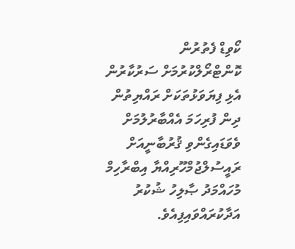ކޯވިޑް ފެތުރުން ކޮންޓްރޯލްކުރުމަށް ސަރުކާރުން އެޅި ފިޔަވަޅުތަކަށް ރައްޔިތުން ދިން ފުރިހަމަ އެއްބާރުލުމަށް ވެވަޑައިގެންވި ޤުރުބާނީއަށް ރައީސުލްޖުމްހޫރިއްޔާ އިބްރާހިމް މުހައްމަދު ޞާލިހު ޝުކުރު އަދާކުރައްވައިފިއެވެ.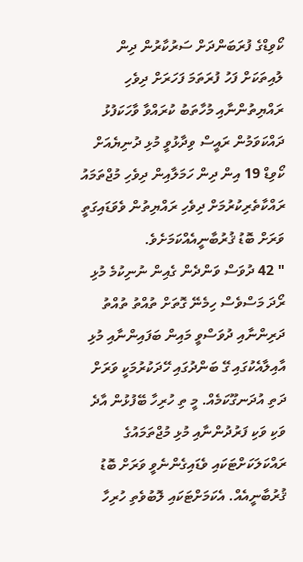ކޯވިޑްގެ ފުރަބަންދަށް ސަރުކާރުން ދިން ލުއިތަކަށް ފަހު ފުރަތަމަ ފަހަރަށް ދިވެހި ރައްޔިތުންނާއި މުހާތަބު ކުރައްވާ ވާހަކަފުޅު ދައްކަވަމުން ރައީސް ވިދާޅުވީ މުޅި ދުނިޔެއަށް ކޯވިޑް 19 އިން ދިން ހަމަލާއިން ދިވެހި މުޖްތަމައު ރައްކާތެރިކުރުމަށް ދިވެހި ރައްޔިތުން ވެވަޑައިގަތީ ވަރަށް ބޮޑު ޤުރުބާނީއެއްކަމަށެވެ.
" 42 ދުވަސް ވަންދެން ގެއިން ނުނިކުމެ މުޅި ރޯދަ މަސްވެސް ހިމެނޭ ގޮތަށް ތުއްތު ތުއްތު ދަރިންނާއި ދުވަސްވީ މައިން ބަފައިންނާއި މުޅި އާއިލާއެކުގައި ގޭ ބަންދުގައި ހޭދަކުރުމަކީ ވަރަށް ދަތި އުދަނގޫކަމެއް. މީ ތި ހުރިހާ ބޭފުޅުން އާދެ ވަކި ވަކި ފަރުދުންނާއި މުޅި މުޖްތަމައުގެ ރައްކަލަކަށްޓަކައި ވެޑައިގެންނެވީ ވަރަށް ބޮޑު ޤުރުބާނީއެއް. އެކަމަށްޓަކައި ލޮބުވެތި ހުރިހާ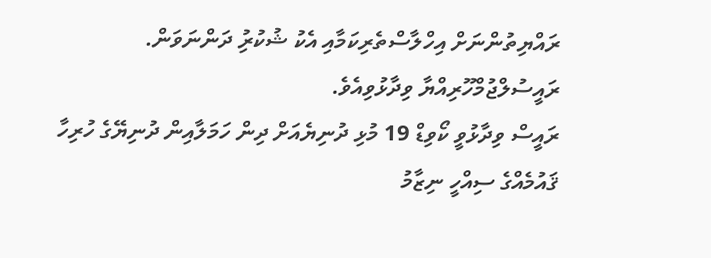ރައްޔިތުންނަށް އިހްލާސްތެރިކަމާއި އެކު ޝުކުރުި ދަންނަވަން. ރައީސުލްޖުމްހޫރިއްޔާ ވިދާޅުވިއެވެ.
ރައީސް ވިދާޅުވީ ކޯވިޑް 19 މުޅި ދުނިޔެއަށް ދިން ހަމަލާއިން ދުނިޔޭގެ ހުރިހާ ޤައުމެއްގެ ސިއްހީ ނިޒާމު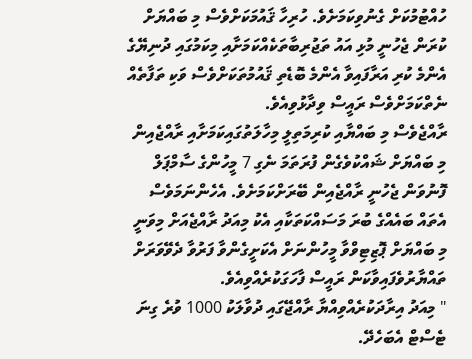ހުއްޓުމުކަށް ގެނުވިކަމަށެވެ. ހުރިހާ ޤައުމަކަށްވެސް މި ބައްޔަށް ކުރަން ޖެހުނީ މުޅި އައު ތަޖުރިބާތަކެއްކަމަށާއި މިކަމުގައި ދުނިޔޭގެ އެންމެ ކުރި އަރާފައިވާ އެންމެ ބޮޑެތި ޤައުމުތަކަށްވެސް ވަކި ތަފާތެއް ނެތްކަމަށްވެސް ރައީސް ވިދާޅުވިއެވެ.
ރާއްޖެވެސް މި ބައްޔާއި ކުރިމަތިލީ މިހާލަތުގައިކަމަށާއި ރާއްޖެއިން މި ބައްޔަށް ޝައްކުވެގެން ފުރަތަމަ ނެގި 7 މީހުންގެ ސާމްޕަލް ފޮނުވަން ޖެހުނީ ރާއްޖެއިން ބޭރަށްކަމަށެވެ. އެހެންނަމަވެސް އެތައް ބައެއްގެ ބުރަ މަސައްކަތަކާއި އެކު މިއަދު ރާއްޖެއަށް މިވަނީ މި ބައްޔަށް ޕޮޒިޓިވްވާ މީހުންނަށް އެކަށީގެންވާ ފަރުވާ ދެވޭވަރަށް ތައްޔާރުވެފައިވާކަން ރައީސް ފާހަގަކުރެއްވިއެވެ.
" މިއަދު އިރާދަކުރެއްވިއްޔާ ރާއްޖޭގައި ދުވާލަކު 1000 ވުރެ ގިނަ ޓެސްޓް އެބަހެދޭ.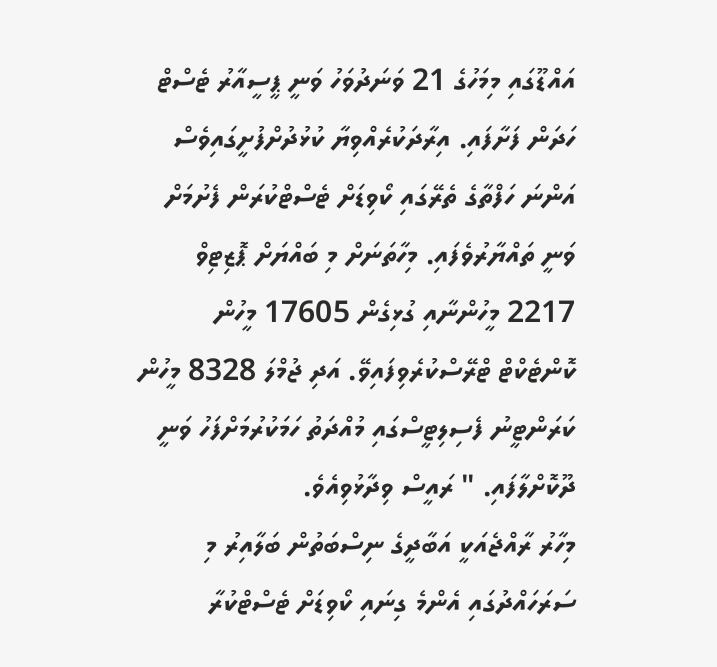އައްޑޫގައި މިމަހުގެ 21 ވަނަދުވަހު ވަނީ ޕީސީއާރު ޓެސްޓް ހަދަން ފަށާފައި. އިރާދަކުރެއްވިޔާ ކުޅުދުށްފުށީގައިވެސް އަންނަ ހަފްތާގެ ތެރޭގައި ކޯވިޑަށް ޓެސްޓްކުރަން ފެށުމަށް ވަނީ ތައްޔާރުވެފައި. މިހާތަނަށް މި ބައްޔަށް ޕޮޒިޓިވް 2217 މީހުންނާއި ގުޅިގެން 17605 މީހުން ކޮންޓެކްޓް ޓްރޭސްކުރެވިފައިވޭ. އަދި ޖުމްލަ 8328 މީހުން ކަރަންޓީނު ފެސިލިޓީސްގައި މުއްދަތު ހަމަކުރުމަށްފަހު ވަނީ ދޫކޮށްލާފައި. " ރައީސް ވިދާޅުވިއެވެ.
މިހާރު ރާއްޖެއަކީ އަބާދީގެ ނިސްބަތުން ބަލާއިރު މި ސަރަހައްދުގައި އެންމެ ގިނައި ކޯވިޑަށް ޓެސްޓްކުރާ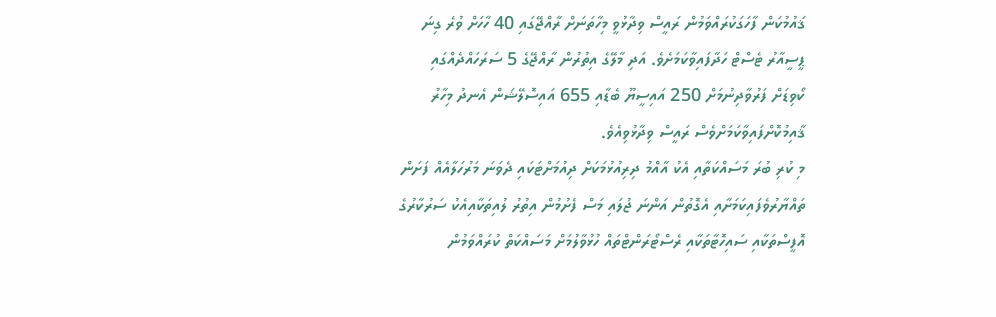ޤައުމުކަން ފާހަގަކުރައްވަމުން ރައީސް ވިދާޅުވީ މިހާތަނަށް ރާއްޖޭގައި 40 ހާހަށް ވުރެ ގިނަ ޕީސީއާރު ޓެސްޓް ހަދާފައިވާކަމަށެވެ. އަދި މާލޭގެ އިތުރުން ރާއްޖޭގެ 5 ސަރަހައްދެއްގައި ކޯވިޑަށް ފަރުވާދިނުމަށް 250 އައިސީޔޫ ބެޑާއި 655 އައިސޮލޭޝަން އެނދު މިހާރު ޤާއިމުކޮށްފައިވާކަމަށްވެސް ރައީސް ވިދާޅުވިއެވެ.
މި ކުރި ބުރަ މަސައްކަތާއި އެކު އާއްމު ދިރިއުޅުމަކަށް ދިއުމަށްޓަކައި ދެވަނަ މަރުހަލާއެއް ފަށަން ތައްޔާރުވެފައިކަމަށާއި އެގޮތުން އަންނަ ޖުލައި މަސް ފެށުމުން އިތުރު ލުއިތަކާއިއެކު ސަރުކާރުގެ އޮފީސްތަކާއި ސައިހޮޓާތަކާއި ރެސްޓޯރަންޓްތައް ހުޅުވާލުމަށް މަސައްކަތް ކުރައްވަމުން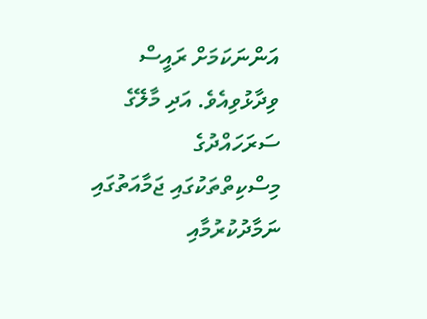އަންނަކަމަށް ރައީސް ވިދާޅުވިއެވެ. އަދި މާލޭގެ ސަރަހައްދުގެ މިސްކިތްތަކުގައި ޖަމާއަތުގައި ނަމާދުކުރުމާއި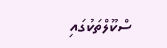ސްކޫލްތަކުގައި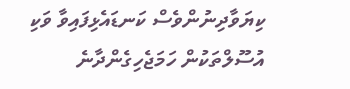ކިޔަވާދިނުންވެސް ކަނޑައެޅިފައިވާ ވަކި އުސޫލްތަކުން ހަމަޖެހިގެންދާނެ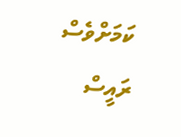ކަމަށްވެސް ރައީސް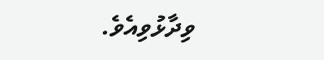ވިދާޅުވިއެވެ.